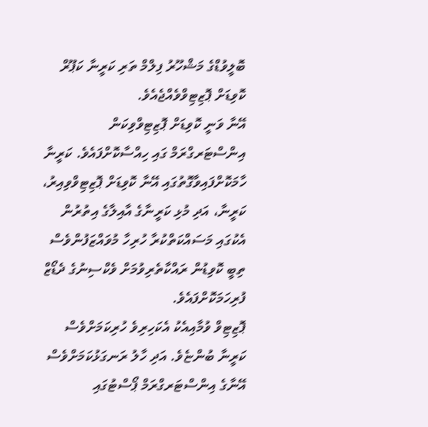ބޮލީވުޑްގެ މަޝްހޫރު ފިލްމް ތަރި ކަރީނާ ކަޕޫރް ކޮވިޑަށް ޕޮޒިޓިވްވެއްޖެއެވެ.
އޭނާ ވަނީ ކޮވިޑަށް ޕޮޒިޓިވްވިކަން އިންސްޓަރގްރަމް ގައި ހިއްސާކޮށްފައެވެ. ކަރީނާ ހާމަކޮށްފައިވާގޮތުގައި އޭނާ ކޮވިޑަށް ޕޮޒިޓިވްވިއިރު، ކަރީނާ، އަދި މުޅި ކަރީނާގެ އާއިލާގެ އިތުރުން އެކުގައި މަސައްކަތްކުރާ ހުރިހާ މުވައްޒަފުންވެސް ތިބީ ކޮވިޑުން ރައްކާތެރިވުމަށް ވެކްސިނުގެ ދެޑޯޒް ފުރިހަމަކޮށްފައެވެ.
ޕޮޒިޓިވް ވުމާއިއެކު އެކަހިރިވެ ހުރިކަމަށްވެސް ކަރީނާ ބުންޏެވެ. އަދި ހާލު ރަނގަޅުކަމަށްވެސް އޭނާގެ އިންސްޓަރގްރަމް ޕޯސްޓުގައި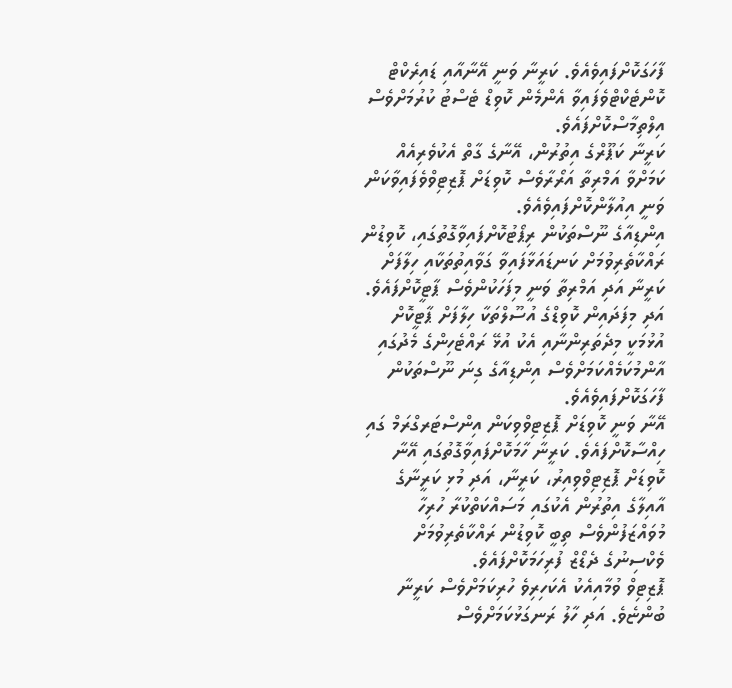ފާހަގަކޮށްފައިވެއެވެ. ކަރީނާ ވަނީ އޭނާއާއި ޑައިރެކްޓް ކޮންޓެކްޓްވެފައިވާ އެންމެން ކޮވިޑް ޓެސްޓު ކުރުމަށްވެސް އިލްތިމާސްކޮށްފައެވެ.
ކަރީނާ ކަޕޫރްގެ އިތުރުން، އޭނާގެ ގާތް އެކުވެރިއެއް ކަމަށްވާ އަމްރިތާ އަރޯރާވެސް ކޮވިޑަށް ޕޮޒިޓިވްވެފައިވާކަން ވަނީ އިއުލާންކޮށްފައިވެއެވެ.
އިންޑިއާގެ ނޫސްތަކުން ރިޕޯޓުކޮށްފައިވާގޮތުގައި، ކޮވިޑުން ރައްކާތެރިވުމަށް ކަނޑައަޅާފައިވާ ގަވާއިތުތަކާއި ހިލާފަށް ކަރީނާ އަދި އަމްރިތާ ވަނީ މިފަހަކުންވެސް ޕާޓީކޮށްފައެވެ. އަދި މިފަދައިން ކޮވިޑްގެ އުސޫލްތަކާ ހިލާފަށް ޕާޓީކޮށް އުޅުމަކީ މިދެތަރިންނާއި އެކު އުޅޭ ރައްޓެހިންގެ މެދުގައި އާންމުކަމެއްކަމަށްވެސް އިންޑިއާގެ ގިނަ ނޫސްތަކުން ފާހަގަކޮށްފައިވެއެވެ.
އޭނާ ވަނީ ކޮވިޑަށް ޕޮޒިޓިވްވިކަން އިންސްޓަރގްރަމް ގައި ހިއްސާކޮށްފައެވެ. ކަރީނާ ހާމަކޮށްފައިވާގޮތުގައި އޭނާ ކޮވިޑަށް ޕޮޒިޓިވްވިއިރު، ކަރީނާ، އަދި މުޅި ކަރީނާގެ އާއިލާގެ އިތުރުން އެކުގައި މަސައްކަތްކުރާ ހުރިހާ މުވައްޒަފުންވެސް ތިބީ ކޮވިޑުން ރައްކާތެރިވުމަށް ވެކްސިނުގެ ދެޑޯޒް ފުރިހަމަކޮށްފައެވެ.
ޕޮޒިޓިވް ވުމާއިއެކު އެކަހިރިވެ ހުރިކަމަށްވެސް ކަރީނާ ބުންޏެވެ. އަދި ހާލު ރަނގަޅުކަމަށްވެސް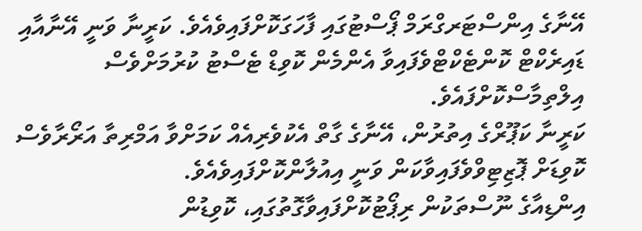އޭނާގެ އިންސްޓަރގްރަމް ޕޯސްޓުގައި ފާހަގަކޮށްފައިވެއެވެ. ކަރީނާ ވަނީ އޭނާއާއި ޑައިރެކްޓް ކޮންޓެކްޓްވެފައިވާ އެންމެން ކޮވިޑް ޓެސްޓު ކުރުމަށްވެސް އިލްތިމާސްކޮށްފައެވެ.
ކަރީނާ ކަޕޫރްގެ އިތުރުން، އޭނާގެ ގާތް އެކުވެރިއެއް ކަމަށްވާ އަމްރިތާ އަރޯރާވެސް ކޮވިޑަށް ޕޮޒިޓިވްވެފައިވާކަން ވަނީ އިއުލާންކޮށްފައިވެއެވެ.
އިންޑިއާގެ ނޫސްތަކުން ރިޕޯޓުކޮށްފައިވާގޮތުގައި، ކޮވިޑުން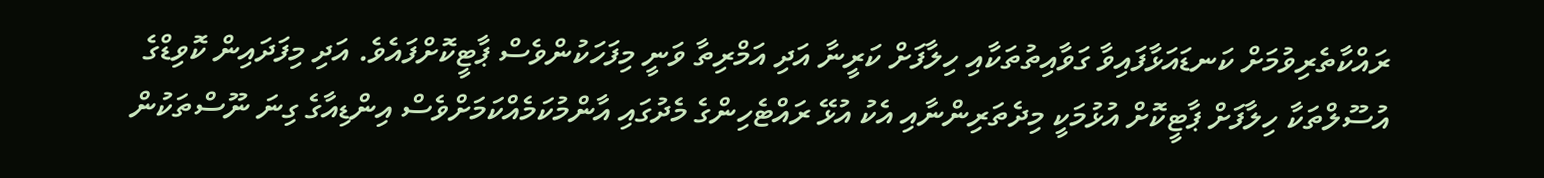ރައްކާތެރިވުމަށް ކަނޑައަޅާފައިވާ ގަވާއިތުތަކާއި ހިލާފަށް ކަރީނާ އަދި އަމްރިތާ ވަނީ މިފަހަކުންވެސް ޕާޓީކޮށްފައެވެ. އަދި މިފަދައިން ކޮވިޑްގެ އުސޫލްތަކާ ހިލާފަށް ޕާޓީކޮށް އުޅުމަކީ މިދެތަރިންނާއި އެކު އުޅޭ ރައްޓެހިންގެ މެދުގައި އާންމުކަމެއްކަމަށްވެސް އިންޑިއާގެ ގިނަ ނޫސްތަކުން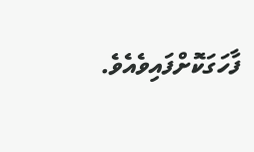ފާހަގަކޮށްފައިވެއެވެ.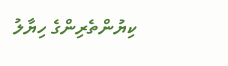ކިޔުންތެރިންގެ ހިޔާލު